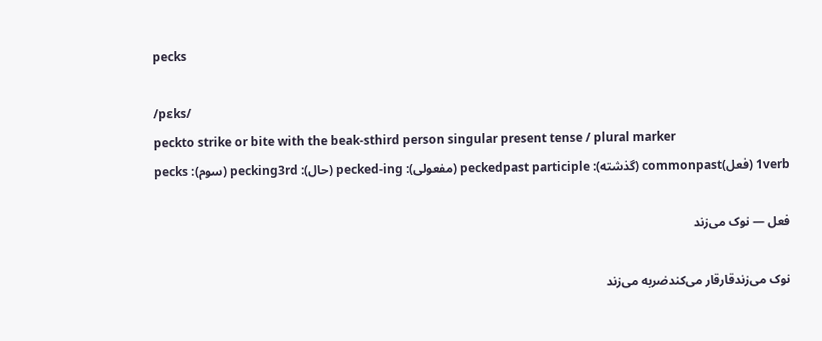pecks

/pɛks/
peckto strike or bite with the beak-sthird person singular present tense / plural marker
1verb (فعل)commonpast (گذشته): peckedpast participle (مفعولی): pecked-ing (حال): pecking3rd (سوم): pecks

فعل — نوک می‌زند

نوک می‌زندقارقار می‌کندضربه می‌زند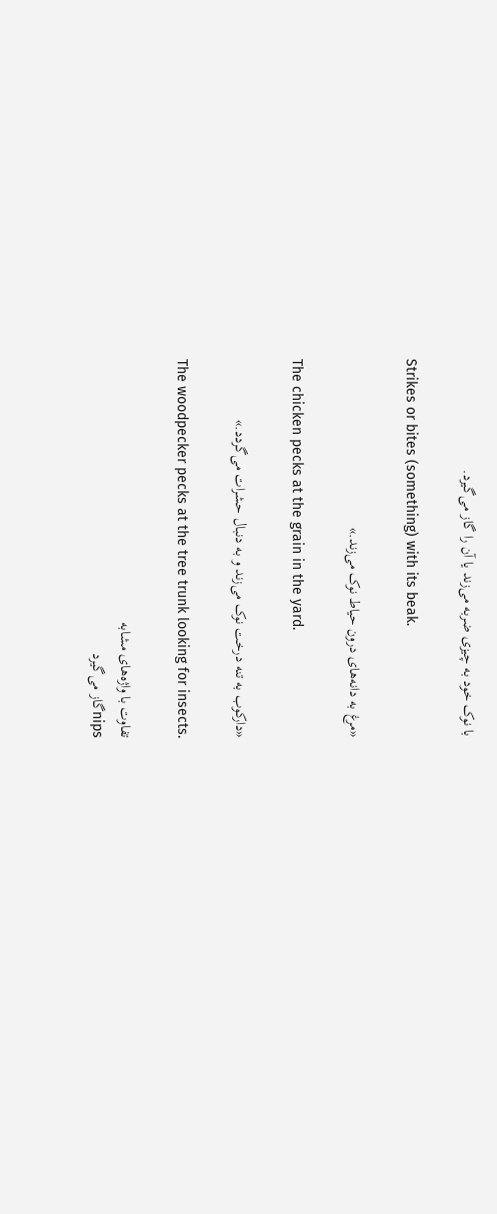با نوک خود به چیزی ضربه می‌زند یا آن را گاز می‌گیرد.

Strikes or bites (something) with its beak.

«مرغ به دانه‌های درون حیاط نوک می‌زند.»

The chicken pecks at the grain in the yard.

«دارکوب به تنه درخت نوک می‌زند و به دنبال حشرات می‌گردد.»

The woodpecker pecks at the tree trunk looking for insects.

تفاوت با واژه‌های مشابه
nipsگاز می‌گیرد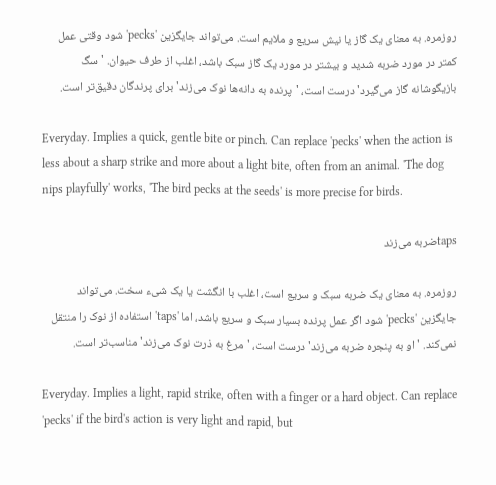روزمره. به معنای یک گاز یا نیش سریع و ملایم است. می‌تواند جایگزین 'pecks' شود وقتی عمل کمتر در مورد ضربه شدید و بیشتر در مورد یک گاز سبک باشد، اغلب از طرف حیوان. 'سگ بازیگوشانه گاز می‌گیرد' درست است، 'پرنده به دانه‌ها نوک می‌زند' برای پرندگان دقیق‌تر است.

Everyday. Implies a quick, gentle bite or pinch. Can replace 'pecks' when the action is less about a sharp strike and more about a light bite, often from an animal. 'The dog nips playfully' works, 'The bird pecks at the seeds' is more precise for birds.

tapsضربه می‌زند

روزمره. به معنای یک ضربه سبک و سریع است، اغلب با انگشت یا یک شیء سخت. می‌تواند جایگزین 'pecks' شود اگر عمل پرنده بسیار سبک و سریع باشد، اما 'taps' استفاده از نوک را منتقل نمی‌کند. 'او به پنجره ضربه می‌زند' درست است، 'مرغ به ذرت نوک می‌زند' مناسب‌تر است.

Everyday. Implies a light, rapid strike, often with a finger or a hard object. Can replace 'pecks' if the bird's action is very light and rapid, but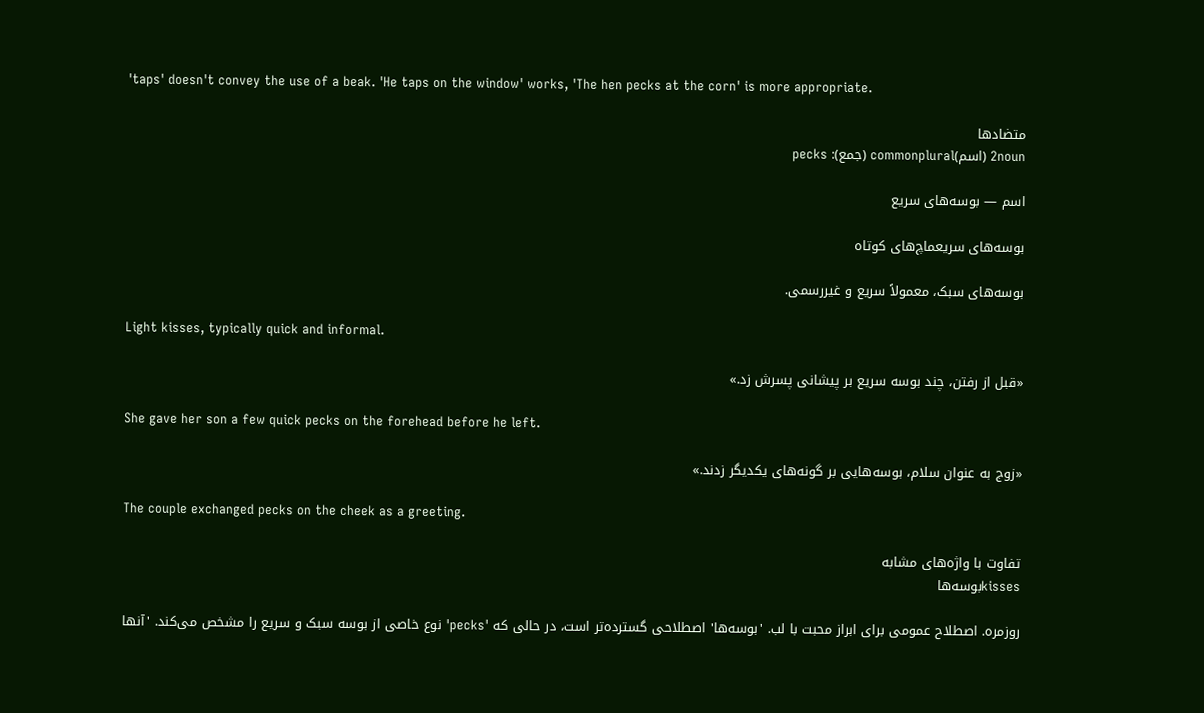'taps' doesn't convey the use of a beak. 'He taps on the window' works, 'The hen pecks at the corn' is more appropriate.

متضادها
2noun (اسم)commonplural (جمع): pecks

اسم — بوسه‌های سریع

بوسه‌های سریعماچ‌های کوتاه

بوسه‌های سبک، معمولاً سریع و غیررسمی.

Light kisses, typically quick and informal.

«قبل از رفتن، چند بوسه سریع بر پیشانی پسرش زد.»

She gave her son a few quick pecks on the forehead before he left.

«زوج به عنوان سلام، بوسه‌هایی بر گونه‌های یکدیگر زدند.»

The couple exchanged pecks on the cheek as a greeting.

تفاوت با واژه‌های مشابه
kissesبوسه‌ها

روزمره. اصطلاح عمومی برای ابراز محبت با لب. 'بوسه‌ها' اصطلاحی گسترده‌تر است، در حالی که 'pecks' نوع خاصی از بوسه سبک و سریع را مشخص می‌کند. 'آنها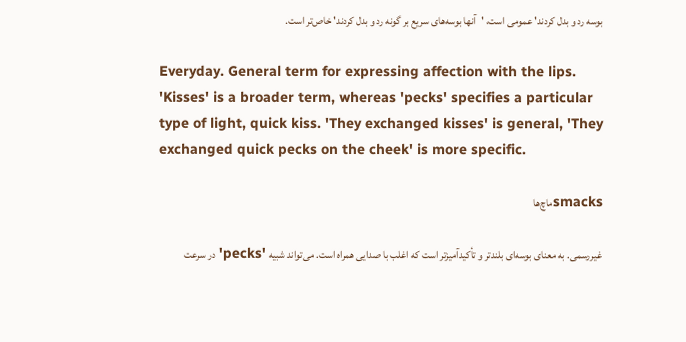بوسه رد و بدل کردند' عمومی است، 'آنها بوسه‌های سریع بر گونه رد و بدل کردند' خاص‌تر است.

Everyday. General term for expressing affection with the lips. 'Kisses' is a broader term, whereas 'pecks' specifies a particular type of light, quick kiss. 'They exchanged kisses' is general, 'They exchanged quick pecks on the cheek' is more specific.

smacksماچ‌ها

غیررسمی. به معنای بوسه‌ای بلندتر و تأکیدآمیزتر است که اغلب با صدایی همراه است. می‌تواند شبیه 'pecks' در سرعت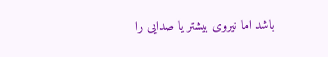باشد اما نیروی بیشتر یا صدایی را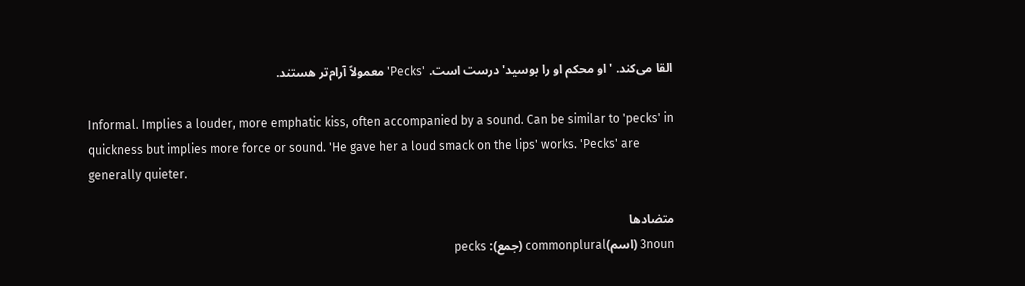القا می‌کند. 'او محکم او را بوسید' درست است. 'Pecks' معمولاً آرام‌تر هستند.

Informal. Implies a louder, more emphatic kiss, often accompanied by a sound. Can be similar to 'pecks' in quickness but implies more force or sound. 'He gave her a loud smack on the lips' works. 'Pecks' are generally quieter.

متضادها
3noun (اسم)commonplural (جمع): pecks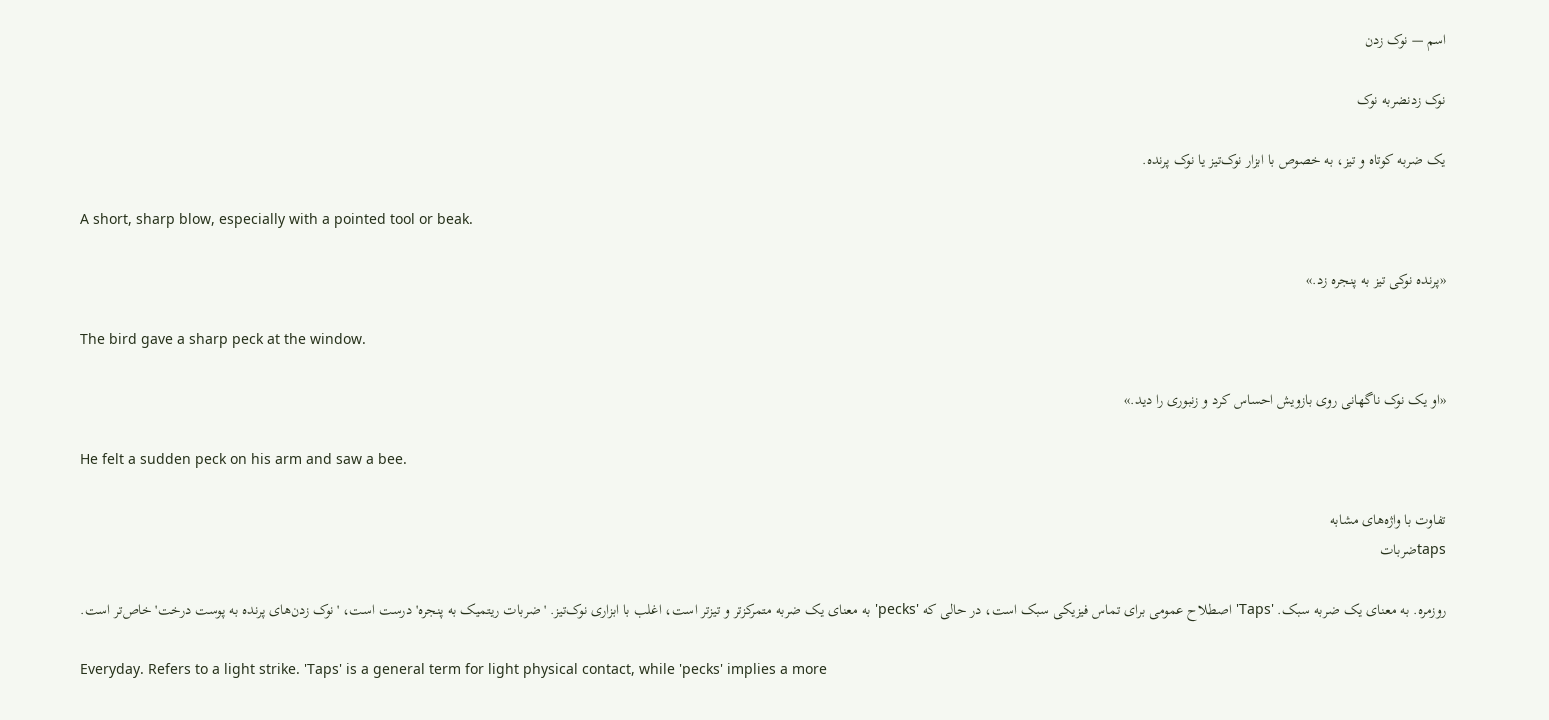اسم — نوک زدن

نوک زدنضربه نوک

یک ضربه کوتاه و تیز، به خصوص با ابزار نوک‌تیز یا نوک پرنده.

A short, sharp blow, especially with a pointed tool or beak.

«پرنده نوکی تیز به پنجره زد.»

The bird gave a sharp peck at the window.

«او یک نوک ناگهانی روی بازویش احساس کرد و زنبوری را دید.»

He felt a sudden peck on his arm and saw a bee.

تفاوت با واژه‌های مشابه
tapsضربات

روزمره. به معنای یک ضربه سبک. 'Taps' اصطلاح عمومی برای تماس فیزیکی سبک است، در حالی که 'pecks' به معنای یک ضربه متمرکزتر و تیزتر است، اغلب با ابزاری نوک‌تیز. 'ضربات ریتمیک به پنجره' درست است، 'نوک زدن‌های پرنده به پوست درخت' خاص‌تر است.

Everyday. Refers to a light strike. 'Taps' is a general term for light physical contact, while 'pecks' implies a more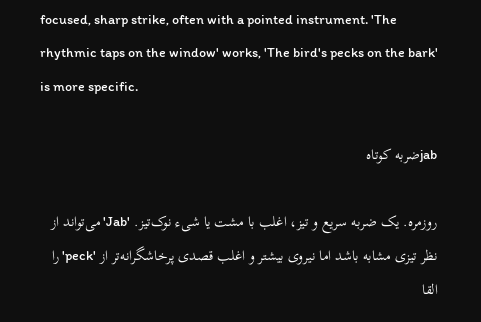focused, sharp strike, often with a pointed instrument. 'The rhythmic taps on the window' works, 'The bird's pecks on the bark' is more specific.

jabضربه کوتاه

روزمره. یک ضربه سریع و تیز، اغلب با مشت یا شیء نوک‌تیز. 'Jab' می‌تواند از نظر تیزی مشابه باشد اما نیروی بیشتر و اغلب قصدی پرخاشگرانه‌تر از 'peck' را القا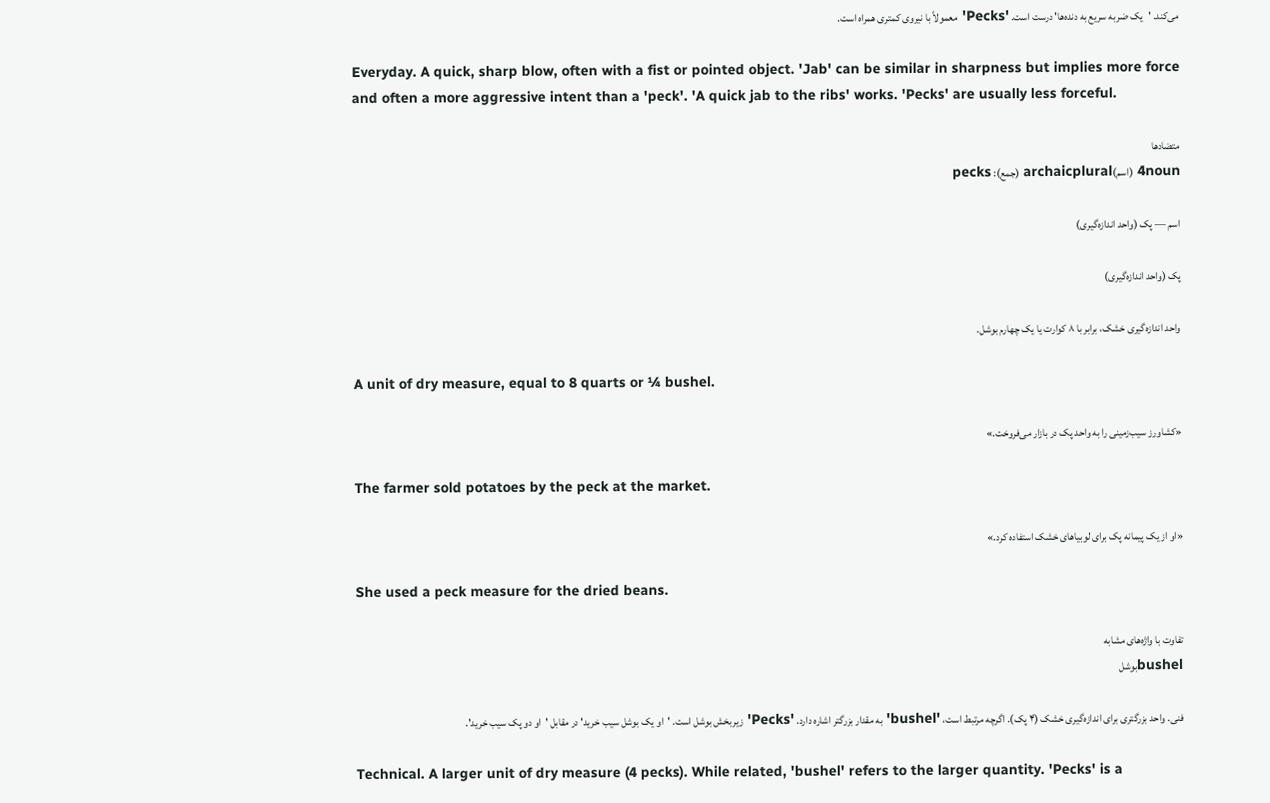می‌کند. 'یک ضربه سریع به دنده‌ها' درست است. 'Pecks' معمولاً با نیروی کمتری همراه است.

Everyday. A quick, sharp blow, often with a fist or pointed object. 'Jab' can be similar in sharpness but implies more force and often a more aggressive intent than a 'peck'. 'A quick jab to the ribs' works. 'Pecks' are usually less forceful.

متضادها
4noun (اسم)archaicplural (جمع): pecks

اسم — پک (واحد اندازه‌گیری)

پک (واحد اندازه‌گیری)

واحد اندازه‌گیری خشک، برابر با ۸ کوارت یا یک چهارم بوشل.

A unit of dry measure, equal to 8 quarts or ¼ bushel.

«کشاورز سیب‌زمینی را به واحد پک در بازار می‌فروخت.»

The farmer sold potatoes by the peck at the market.

«او از یک پیمانه پک برای لوبیاهای خشک استفاده کرد.»

She used a peck measure for the dried beans.

تفاوت با واژه‌های مشابه
bushelبوشل

فنی. واحد بزرگتری برای اندازه‌گیری خشک (۴ پک). اگرچه مرتبط است، 'bushel' به مقدار بزرگتر اشاره دارد. 'Pecks' زیربخش بوشل است. 'او یک بوشل سیب خرید' در مقابل 'او دو پک سیب خرید'.

Technical. A larger unit of dry measure (4 pecks). While related, 'bushel' refers to the larger quantity. 'Pecks' is a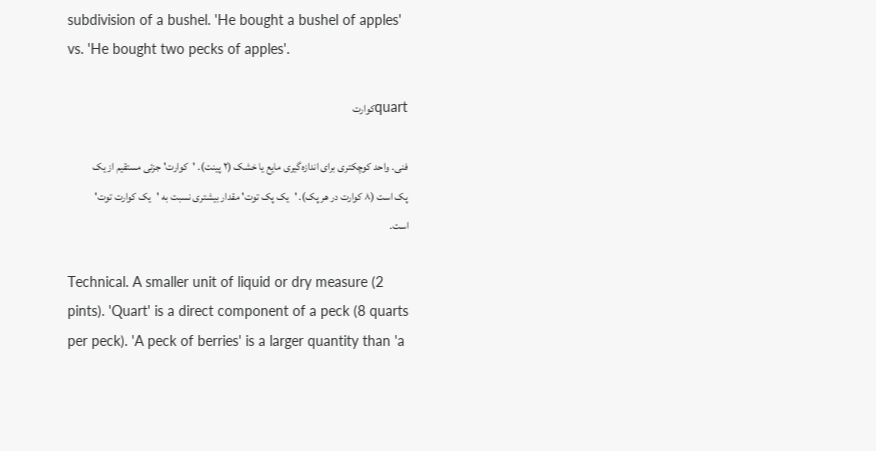subdivision of a bushel. 'He bought a bushel of apples' vs. 'He bought two pecks of apples'.

quartکوارت

فنی. واحد کوچکتری برای اندازه‌گیری مایع یا خشک (۲ پینت). 'کوارت' جزئی مستقیم از یک پک است (۸ کوارت در هر پک). 'یک پک توت' مقدار بیشتری نسبت به 'یک کوارت توت' است.

Technical. A smaller unit of liquid or dry measure (2 pints). 'Quart' is a direct component of a peck (8 quarts per peck). 'A peck of berries' is a larger quantity than 'a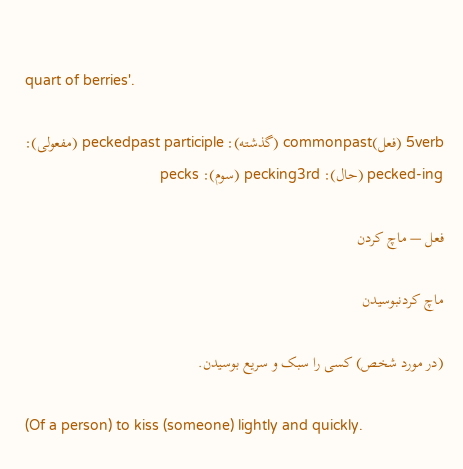quart of berries'.

5verb (فعل)commonpast (گذشته): peckedpast participle (مفعولی): pecked-ing (حال): pecking3rd (سوم): pecks

فعل — ماچ کردن

ماچ کردنبوسیدن

(در مورد شخص) کسی را سبک و سریع بوسیدن.

(Of a person) to kiss (someone) lightly and quickly.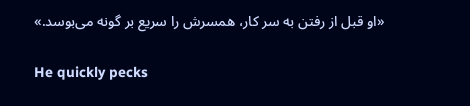«او قبل از رفتن به سر کار، همسرش را سریع بر گونه می‌بوسد.»

He quickly pecks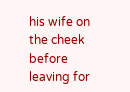his wife on the cheek before leaving for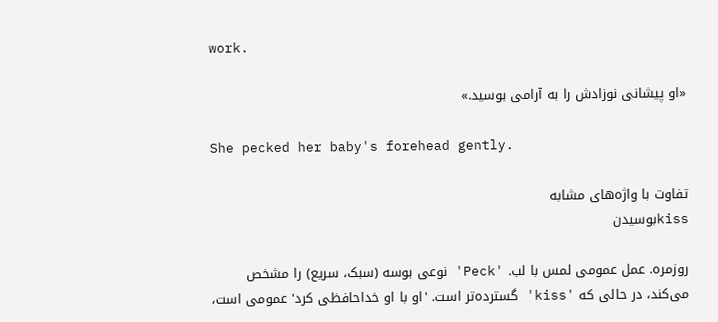work.

«او پیشانی نوزادش را به آرامی بوسید.»

She pecked her baby's forehead gently.

تفاوت با واژه‌های مشابه
kissبوسیدن

روزمره. عمل عمومی لمس با لب. 'Peck' نوعی بوسه (سبک، سریع) را مشخص می‌کند، در حالی که 'kiss' گسترده‌تر است. 'او با او خداحافظی کرد' عمومی است،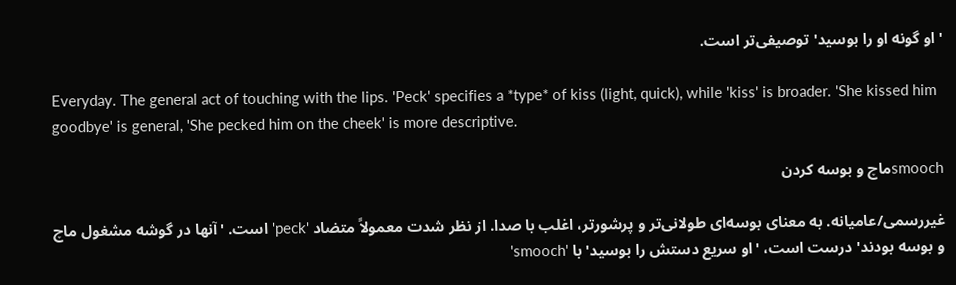'او گونه او را بوسید' توصیفی‌تر است.

Everyday. The general act of touching with the lips. 'Peck' specifies a *type* of kiss (light, quick), while 'kiss' is broader. 'She kissed him goodbye' is general, 'She pecked him on the cheek' is more descriptive.

smoochماچ و بوسه کردن

غیررسمی/عامیانه. به معنای بوسه‌ای طولانی‌تر و پرشورتر، اغلب با صدا. از نظر شدت معمولاً متضاد 'peck' است. 'آنها در گوشه مشغول ماچ و بوسه بودند' درست است، 'او سریع دستش را بوسید' با 'smooch'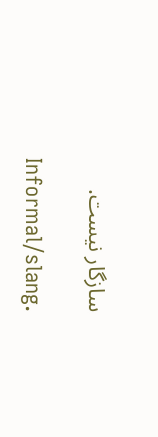سازگار نیست.

Informal/slang.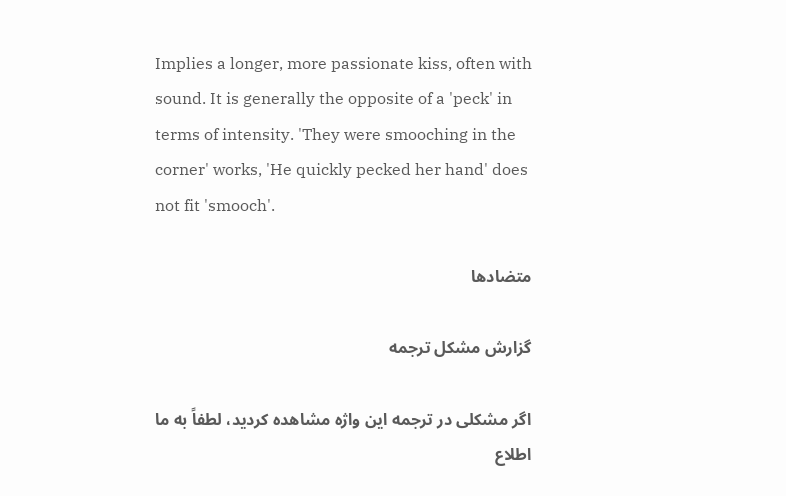Implies a longer, more passionate kiss, often with sound. It is generally the opposite of a 'peck' in terms of intensity. 'They were smooching in the corner' works, 'He quickly pecked her hand' does not fit 'smooch'.

متضادها

گزارش مشکل ترجمه

اگر مشکلی در ترجمه این واژه مشاهده کردید، لطفاً به ما اطلاع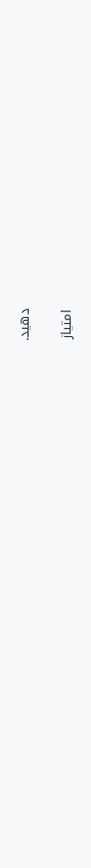دهید.

امتیاز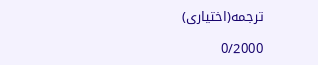ترجمه(اختیاری)

0/2000